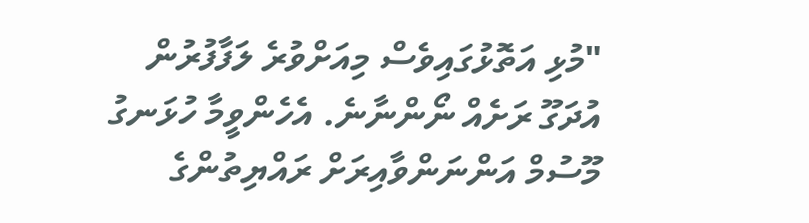"މުޅި އަތޮޅުގައިވެސް މިއަށްވުރެ ލަފާފުރުން އުދަގޫ ރަށެއް ނޯންނާނެ. އެހެންވީމާ ހުޅަނގު މޫސުމް އަންނަންވާއިރަށް ރައްޔިތުންގެ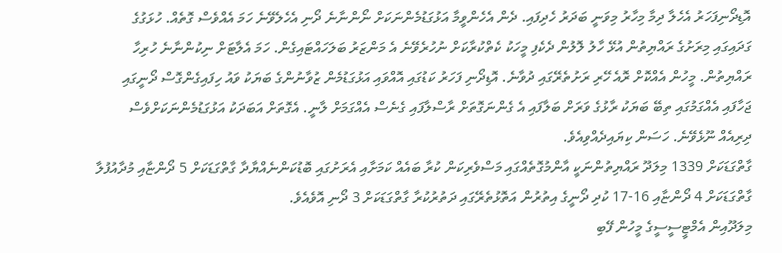އޮޑިދޯނިފަހަރު އެހެލާ ދިމާ މިހާރު މިވަނީ ބަދަރު ހެދިފައި. ދެން އެހެންވީމާ އަޅުގަޑުމެންނަކަށް ނޯންނާނެ ދޯނި އެހެލެވޭނެ ހަމަ އެއްވެސް ގޮތެއް. ހުޅަގުގެ ގަދައިގައި މިރަށުގެ ރައްޔިތުން އުޅޭ ހާލު ލޮލުން ދެކެފި މީހަކު ކެތްކުރާކަށް ނުހުރެވޭނެ އެ މަންޒަރު ބަލަހައްޓައިގެން. ހަމަ އެލާޓަށް ނިކުންނާނެ ހުރިހާ ރައްޔިތުން. މީހުން އެއްކޮށް ރޮއެ ހޭރި ރަށުތެރޭގައި ދުވާނެ. އޮޑިދޯނި ފަހަރު ކަޑުގައި އޮއްވައި އަޅުގަޑުމެން ޒުވާނުންގެ ބަޔަކު ވައު ހިފައިގެންގޮސް ދޯނީގައި ޖަހާފައި އެއްގަމުގައި ތިބޭ ބަޔަކު ރާޅުގެ ވަރަށް ބަލާފައި އެ ގެންނަގޮތަށް ރާސްލާފައި ގެނެސް އެއްގަމަށް ލާނީ. އެގޮތަށް އަބަދަކު އަޅުގަޑުމެންނަކަށްވެސް ދިރިއެއް ނޫޅެވޭނެ. ހަސަން ކިޔައިދެއްވިއެވެ.
ގާތްގަޑަކަށް 1339 މިލަދޫ ރައްޔިތުންނަކީ އާންމުގޮތެއްގައި މަސްވެރިކަން ކުރާ ބައެއް ކަމަށާއި އެރަށުގައި ބޮޑުކަންނެއްޔާދާ ގާތްގަޑަކަށް 5 ދޯންޏާއި މުދާއުފުލާ ގާތްގަޑަކަށް 4 ދޯންޏާއި 16-17 ކުދި ދޯނީގެ އިތުރުން އަތޮޅުތެރޭގައި ދަތުރުކުރާ ގާތްގަޑަކަށް 3 ދޯނި އޮވެއެވެ.
މިލަދޫއިން އެމްޓީސީސީގެ މީހުން ފޭބި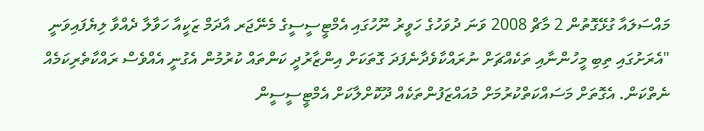މައްސަލައާ ގުޅޭގޮތުން 2 މާޗް 2008 ވަނަ ދުވަހުގެ ހަވީރު ނޫހުގައި އެމްޓީސީސީގެ މެނޭޖަރ އާދަމް ޒަކީއާ ހަވާލާ ދެއްވާ ލިޔެފައިވަނީ "އެރަށުގައި ތިބި މީހުންނާއި ތަކެއްޗަށް ނުރައްކާވެދާނެފަދަ ގޮތަކަށް އިންޒާރުދީ ކަންތައް ކުރުމުން އެގުނީ އެއްވެސް ރައްކާތެރިކަމެއް ނެތްކަން. އެގޮތަށް މަސައްކަތްކުރުމަށް މުއައްޒަފުންތަކެއް ދޫކޮށްލާކަށް އެމްޓީސީސީން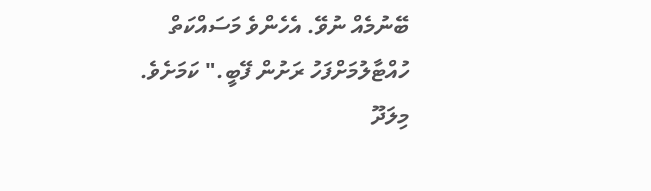ބޭނުމެއް ނުވޭ. އެހެންވެ މަސައްކަތް ހުއްޓާލުމަށްފަހު ރަށުން ފޭބީ." ކަމަށެވެ.
މިލަދޫ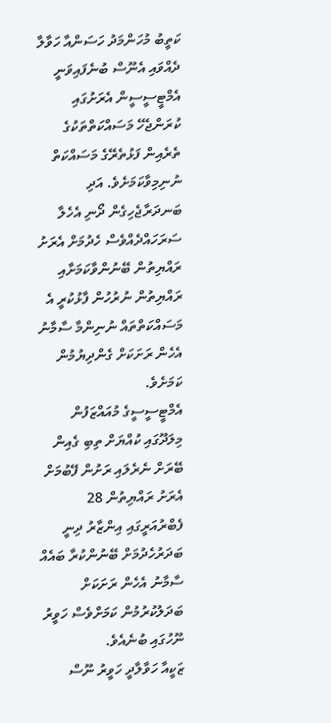ކަތީބު މުހަންމަދު ހަސަންއާ ހަވާލާ ދެއްވައި އެނޫސް ބުނެފައިވަނީ އެމްޓީސީސީން އެރަށުގައި ކުރަންޖެހޭ މަސައްކަތްތަކުގެ ތެރެއިން ފަޅުތެރޭގެ މަސައްކަތް ނުނިމިވާކަމަށެވެ. އަދި ބަނދަރާޖެހިގެން ދޯނި އެހެލާ ސަރަހައްދެއްވެސް ހެދުމަށް އެރަށު ރައްޔިތުން ބޭނުންވާކަމަށާއި ރައްޔިތުން ނުރުހުން ފާޅުކުރީ އެ މަސައްކަތްތައް ނުނިންމާ ސާމާނު އެހެން ރަށަކަށް ގެންދިޔުމުން ކަމަށެވެ.
އެމްޓީސީސީގެ މުއައްޒަފުން މިލަދޫގައި ކުއްޔަށް ތިބި ގެއިން ބޭރަށް ނެރެލައި ރަށުން ފޭބުމަށް އެރަށު ރައްޔިތުން 28 ފެބްރުއަރީގައި އިންޒާރު ދިނީ ބަދަރުހެދުމަށް ބޭނުންކުރާ ބައެއް ސާމާނު އެހެން ރަށަކަށް ބަދަލުކުރުމުން ކަމަށްވެސް ހަވީރު ނޫހުގައި ބުނެއެވެ.
ޒަކީއާ ހަވާލާދީ ހަވީރު ނޫސް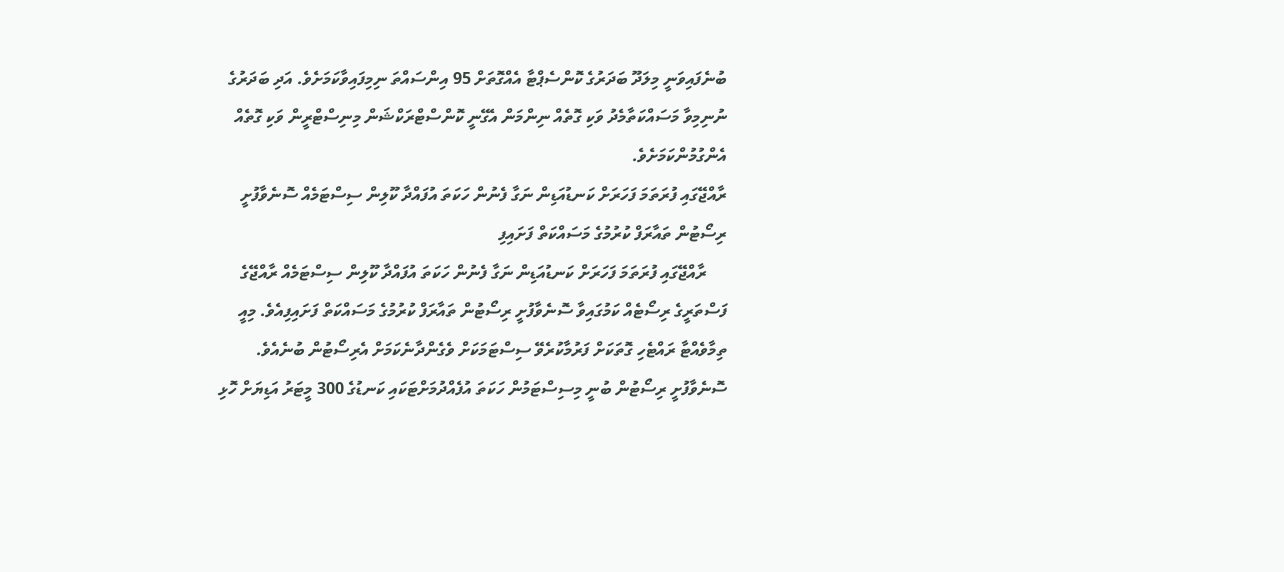ބުނެފައިވަނީ މިލަދޫ ބަދަރުގެ ކޮންސެޕްޓާ އެއްގޮތަށް 95 އިންސައްތަ ނިމިފައިވާކަމަށެވެ. އަދި ބަދަރުގެ ނުނިމިވާ މަސައްކަތާމެދު ވަކި ގޮތެއް ނިންމަން އެގޭނީ ކޮންސްޓްރަކްޝަން މިނިސްޓްރީން ވަކި ގޮތެއް އެންގުމުންކަމަށެވެ.
ރާއްޖޭގައި ފުރަތަމަ ފަހަރަށް ކަނޑުއަޑިން ނަގާ ފެނުން ހަކަތަ އުފައްދާ ކޫލިން ސިސްޓަމެއް ސޮނެވާފުށީ ރިސޯޓުން ތައާރަފް ކުރުމުގެ މަސައްކަތް ފަށައިފި
     ރާއްޖޭގައި ފުރަތަމަ ފަހަރަށް ކަނޑުއަޑިން ނަގާ ފެނުން ހަކަތަ އުފައްދާ ކޫލިން ސިސްޓަމެއް ރާއްޖޭގެ ފަސްތަރީގެ ރިސޯޓެއް ކަމުގައިވާ ސޮނެވާފުށީ ރިސޯޓުން ތައާރަފް ކުރުމުގެ މަސައްކަތް ފަށައިފިއެވެ. މިއީ ތިމާވެއްޓާ ރައްޓެހި ގޮތަކަށް ފަރުމާކުރެވޭ ސިސްޓަމަކަށް ވެގެންދާނެކަމަށް އެރިސޯޓުން ބުނެއެވެ. ސޮނެވާފުށީ ރިސޯޓުން ބުނީ މިސިސްޓަމުން ހަކަތަ އުފެއްދުމަށްޓަކައި ކަނޑުގެ 300 މީޓަރު އަޑިޔަށް ހޮޅި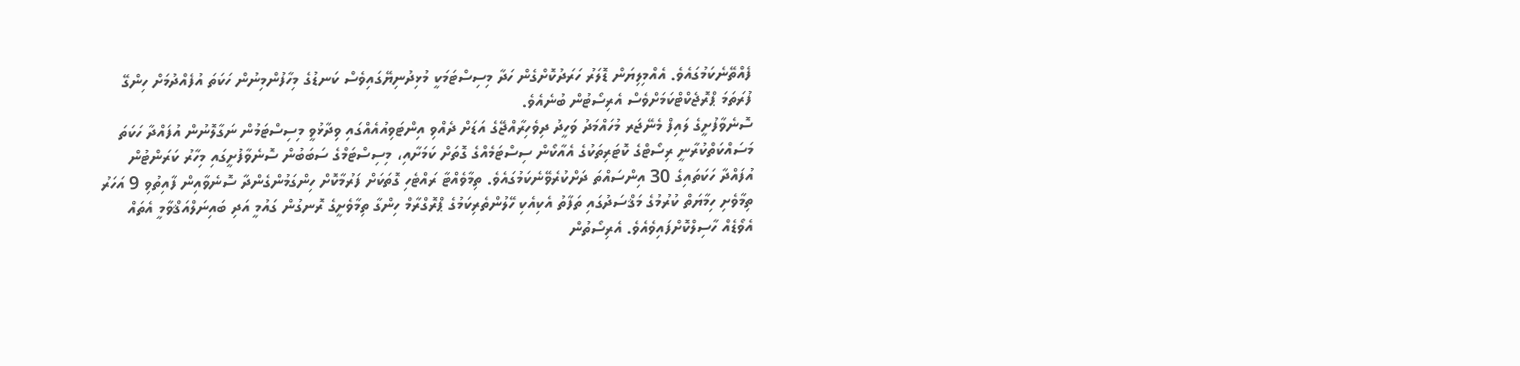ފެއްތޭނެކަމުގައެވެ. އެއްމިލިޔަން ޑޮލަރު ހަރަދުކޮށްގެން ހަދާ މިސިސްޓަމަކީ މުޅިދުނިޔޭގައިވެސް ކަނޑުގެ މިހާފުންމިނުން ހަކަތަ އުފެއްދުމަށް ހިންގޭ ފުރަތަމަ ޕްރޮޖެކްޓްކަމަށްވެސް އެރިސޯޓުން ބުނެއެވެ.
ސޮނެވާފުށީގެ ލައިފް މެނޭޖަރ މުހައްމަދު ވަހީދު ދިވެހިރާއްޖޭގެ އަޑަށް ދެއްވި އިންޓަވިއުއެއްގައި ވިދާޅުވީ މިސިސްޓަމުން ނަގާލޮނުން އުފައްދާ ހަކަތަ މަސައްކަތްކުރާނީ ރިސޯޓްގެ ކޮޓަރިތަކުގެ އެއާކޯން ސިސްޓަމެއްގެ ގޮތަށް ކަމަށާއި، މިސިސްޓަމްގެ ސަބަބުން ސޮނެވާފުށީގައި މިހާރު ކަރަންޓުން އުފައްދާ ހަކަތައިގެ 30 އިންސައްތަ ދަށްކުރެވޭނެކަމުގައެވެ. ތިމާވެއްޓާ ރައްޓެހި ގޮތަކަށް ފަރުމާކޮށް ހިންގަމުންގެންދާ ސޮނެވާއިން ފާއިތުވި 9 އަހަރު ތިމާވެށި ހިމާޔަތް ކުރުމުގެ މަޤްސަދުގައި ތަފާތު އެކިއެކި ހޭލުންތެރިކަމުގެ ޕްރޮގްރާމް ހިންގާ ތިމާވެށީގެ ރޮނގުން ގައުމީ އަދި ބައިނަލްއަޤްވާމީ އެތައް އެވޯޑެއް ހާސިލްކޮށްފައިވެއެވެ. އެރިސޯތުން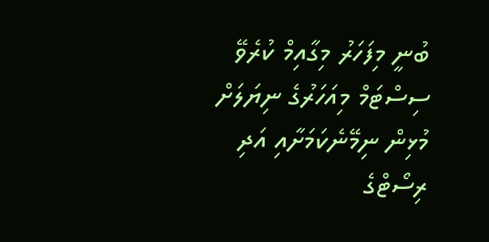ބުނީ މިފަހަރު މިގާއިމް ކުރެވޭ ސިސްޓަމް މިއަހަރުގެ ނިޔަލަށް މުޅިން ނިމޭނެކަމަށާއި އަދި ރިސޯޓްގެ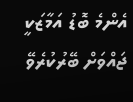އެންމެ ބޮޑު އަމާޒަކީ ޖައްވަށް ބޭރުކުރެވޭ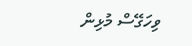ވިހަގޭސް މުޅިން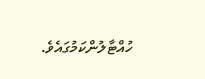ހުއްޓާލުންކަމުގައެވެ.